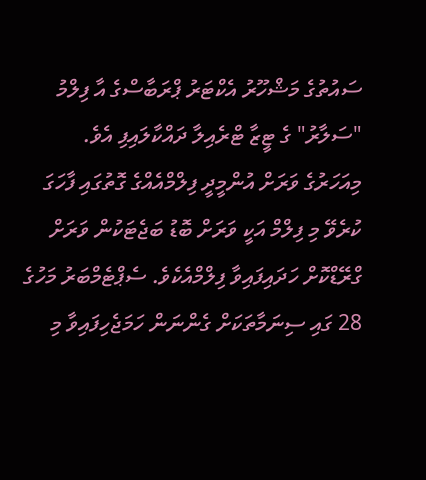ސައުތުގެ މަޝްހޫރު އެކްޓަރު ޕްރަބާސްގެ އާ ފިލްމު "ސަލާރު" ގެ ޓީޒާ ޓްރެއިލާ ދައްކާލައިފި އެވެ.
މިއަހަރުގެ ވަރަށް އުންމީދީ ފިލްމްއެއްގެ ގޮތުގައި ފާހަގަ ކުރެވޭ މި ފިލްމް އަކީ ވަރަށް ބޮޑު ބަޖެޓަކުން ވަރަށް ގްރޭޑްކޮށް ހަދައިފައިވާ ފިލްމްއެކެވެ. ސެޕްޓެމްބަރު މަހުގެ 28 ގައި ސިނަމާތަކަށް ގެންނަން ހަމަޖެހިފައިވާ މި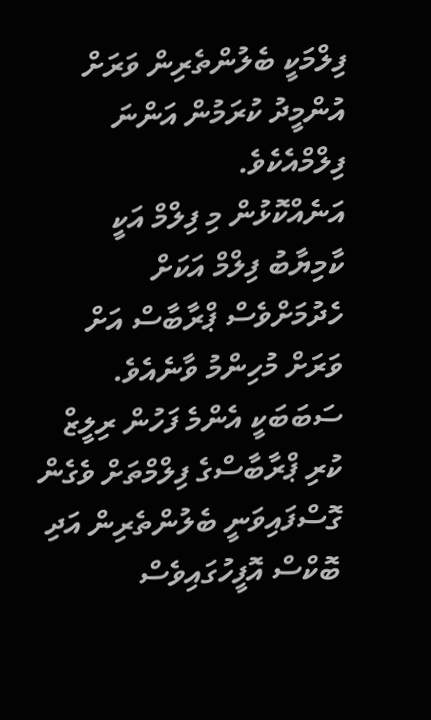ފިލްމަކީ ބެލުންތެރިން ވަރަށް އުންމީދު ކުރަމުން އަންނަ ފިލްމްއެކެވެ.
އަނެއްކޮޅުން މި ފިލްމް އަކީ ކާމިޔާބު ފިލްމް އަކަށް ހެދުމަށްވެސް ޕްރާބާސް އަށް ވަރަށް މުހިންމު ވާނެއެވެ. ސަބަބަކީ އެންމެ ފަހުން ރިލީޒް ކުރި ޕްރާބާސްގެ ފިލްމްތަށް ވެގެން ގޮސްފައިވަނީ ބެލުންތެރިން އަދި ބޮކްސް އޮފީހުގައިވެސް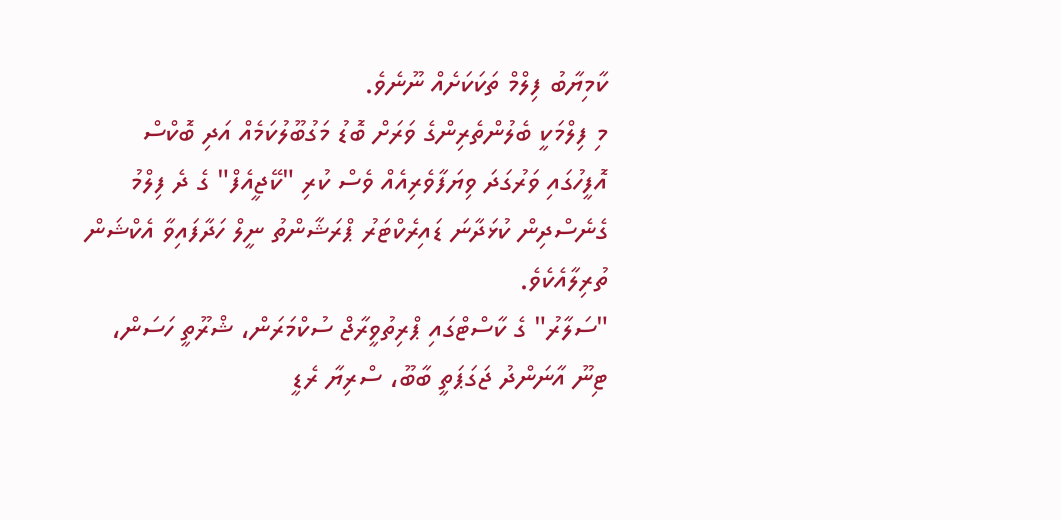ކާމިޔާބު ފިލްމް ތަކަކަށެއް ނޫނެވެ.
މި ފިލްމަކީ ބެލުންތެރިންގެ ވަރަށް ބޮޑު މަގުބޫލުކަމެއް އަދި ބޮކްސް އޮފީހުގައި ވަރުގަދަ ވިޔަފާވެރިއެއް ވެސް ކުރި "ކޭޖީއެފް" ގެ ދެ ފިލްމު ގެނެސްދިން ކުޅަދާނަ ޑައިރެކްޓަރު ޕްރަޝާންތު ނީލް ހަދާފައިވާ އެކްޝަން ތުރިލާއެކެވެ.
"ސަލާރު" ގެ ކާސްޓްގައި ޕްރިތުވީރާޖް ސުކްމަރަން، ޝްރޫތީ ހަސަން، ޓިނޫ އާނަންދު ޖަގަޕަތީ ބާބޫ، ސްރިޔާ ރެޑީ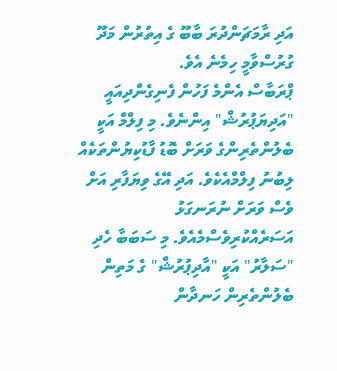އަދި ރާމަޗަންދުރަ ބާބޫ ގެ އިތުރުން މަދޫ ގުރުސްވާމީ ހިމެނެ އެވެ.
ޕްރަބާސް އެންމެ ފަހުން ފެނިގެންދިއައީ "އަދިޔަޕުރުޝް" އިންނެވެ. މި ފިލްމް އަކީ ބެލުންތެރިންގެ ވަރަށް ބޮޑު ފާޑުކިޔުންތަކެއް ލިބުނު ފިލްމްއެކެވެ. އަދި އޭގެ ވިޔަފާރި އަށް ވެސް ވަރަށް ނުރަނގަޅު އަސަރެއްކުރިވެސްމެއެވެ. މި ސަބަބާ ހެދި "ސަލާރު" އަކީ "އާދިޕުރުޝް" ގެ މަތިން ބެލުންތެރިން ހަނދާން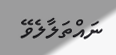ނައްތަލާލެވޭ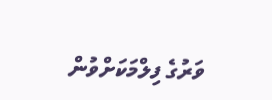ވަރުގެ ފިލްމަކަށްވުން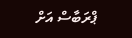ޕްރަބާސް އަށް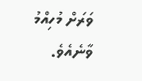ވަރަށް މުހިއްމު ވާނެއެވެ.